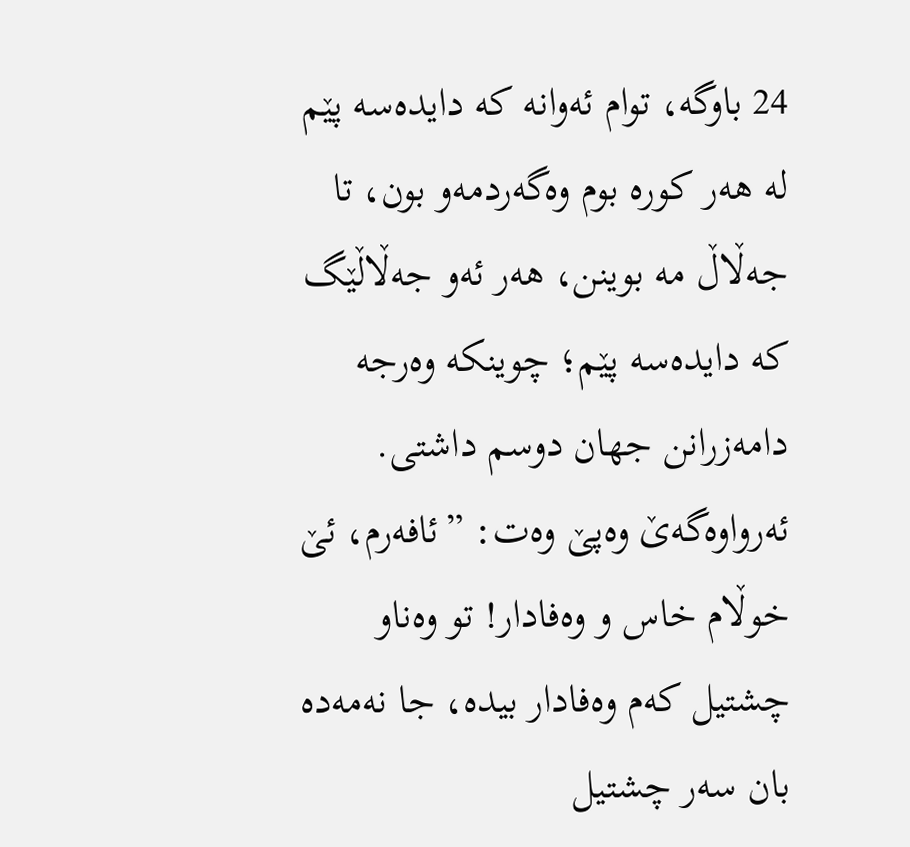24 باوگه، توام ئەوانه که دایدەسه پێم له هەر کوره بوم وەگەردمەو بون، تا جەڵاڵ مه بوینن، هەر ئەو جەڵاڵێگ که دایدەسه پێم؛ چوینکه وەرجه دامەزرانن جهان دوسم داشتی.
ئەرواوەگەێ وەپێ وەت: ”ئافەرم، ئێ خوڵام خاس و وەفادار! تو وەناو چشتیل کەم وەفادار بیده، جا نەمەده بان سەر چشتیل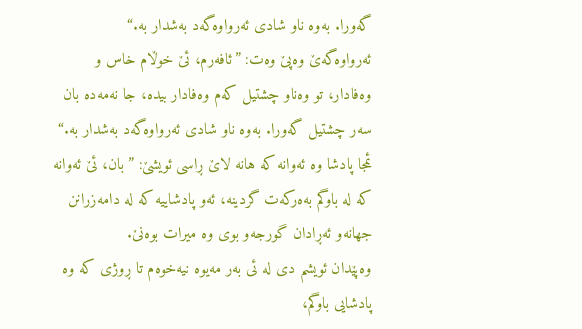گەورا. بەوه ناو شادی ئەرواوەگەد بەشدار به.“
ئەرواوەگەێ وەپێ وەت: ”ئافەرم، ئێ خوڵام خاس و وەفادار، تو وەناو چشتیل کەم وەفادار بیده، جا نەمەده بان سەر چشتیل گەورا. بەوه ناو شادی ئەرواوەگەد بەشدار به.“
ئمجا پادشا وه ئەوانه که هانه لاێ ڕاسی ئویشێ: ”بان، ئێ ئەوانه که له باوگم بەەرکەت گردینه، ئەو پادشاییه که له دامەزرانن جهانەو ئەڕادان گورجەو بوی وه میرات بوەنێ.
وەپێدان ئویشم دی له ئی بەر مەیوه نیەخوەم تا ڕوژی که وه پادشایی باوگم،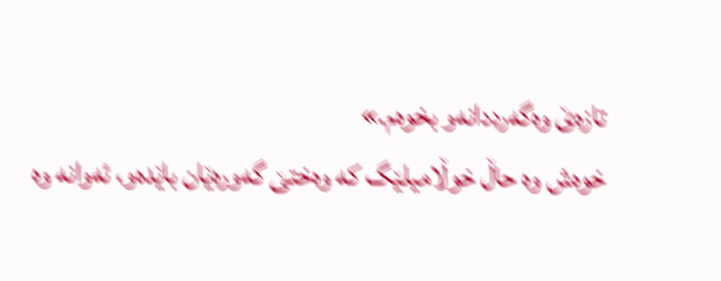تازەێ وەگەرددانەو بخوەم.»
خوەش وه حاڵ خوڵامیلێگ که وەختێ گەورەێان باێدەو، ئەوانه وه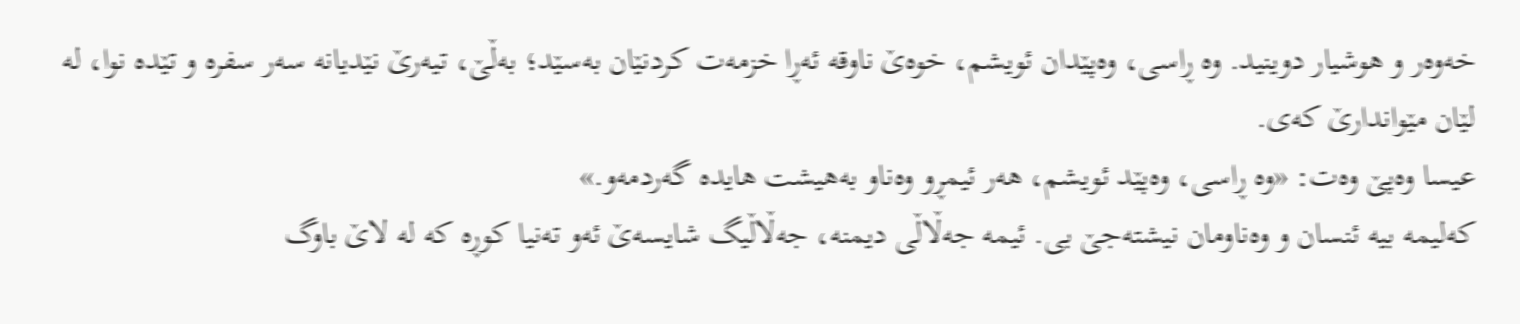خەوەر و هوشیار دوینید. وه ڕاسی، وەپێدان ئویشم، خوەێ ناوقه ئەڕا خزمەت کردنێان بەسێد؛ بەڵێ، تیەرێ نێدیانه سەر سفره و تێدە نوا، له لێان مێواندارێ کەی.
عیسا وەپێ وەت: «وه ڕاسی، وەپێد ئویشم، هەر ئیمڕو وەناو بەهیشت هایده گەردمەو.»
کەلیمه بیه ئنسان و وەناومان نیشتەجێ بی. ئیمه جەڵاڵی دیمنه، جەڵاڵیگ شایسەێ ئەو تەنیا کوڕه که له لاێ باوگ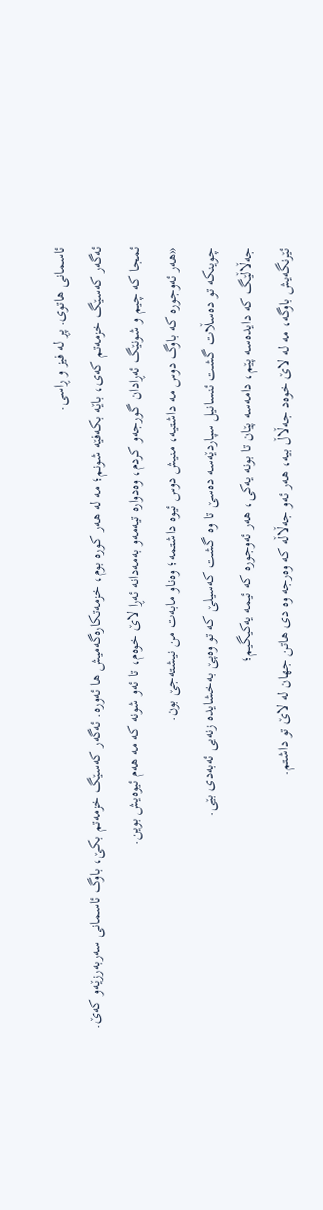ئاسمانی هاتوی. پڕ له فیز و ڕاسی.
ئەگەر کەسێگ خزمەتم کەی، باێه بکەفێه شونم؛ مه له هەر کوره بوم، خزمەتکارەگەمیش ها ئەوره. ئەگەر کەسێگ خزمەتم بکێ، باوگ ئاسمانی سەربەرزێەو کەێ.
ئمجا که چیم و شونێگ ئەڕادان گورجەو کردم، وەدواره تیەمەو بەمەدانه ئەڕا لاێ خوەم، تا ئەو شونه که مه هەم ئیوەیش بوین.
«هەر ئەوجورە که باوگ دوس مه داشتیه، منیش دوس ئیوه داشتمه؛ وەناو مابەت من نیشتەجێ بون.
چوینکه تو دەسڵات گشت ئنسانیل سپاردێەسه دەسێ تا وه گشت کەسیلێ که تو وەپێ بەخشایده زنەیی ئەبەدی بێی.
جەڵاڵێگ که دایدەسه پێم، دامەسه پێان تا بونه یەکی، هەر ئەوجورە که ئیمه یەکیگیم؛
ئێرنگەیش باوگه، مه له لاێ خوەد جەڵاڵ بیه، هەر ئەو جەڵاڵه که وەرجه وه دی هاتن جهان له لاێ تو داشتم.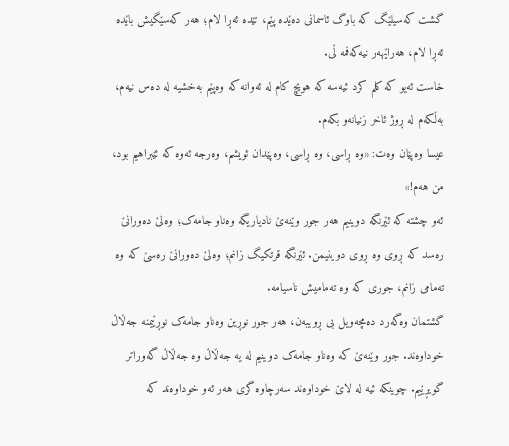گشت کەسیلێگ که باوگ ئاسمانی دەێده پێم، تێدە ئەڕا لام؛ هەر کەسێگیش باێده ئەڕا لام، هەراێهەر نیەکەفمه ڵی.
خاست ئەیو که کلم کرد ئیەسه که هویچ کام له ئەوانه که وەپێم بەخشیه له دەس نیەم، بەڵکەم له ڕوژ ئاخر زنیانەو بکەم.
عیسا وەپێان وەت: «وه ڕاسی، وه ڕاسی، وەپێدان ئویشم، وەرجه ئەوه که ئێبراهیم بود، من هەم!»
ئەو چشته که ئێرنگه دوینیم هەر جور وێنەێ نادیاریگه وەناو جامەک؛ وەلێ دەورانێ رەسد که ڕوی وه ڕوی دوینیمن. ئێرنگه قرتکیگ زانم؛ وەلێ دەورانێ رەسێ که وه تەمامی زانم، جوری که وه تەمامیش ناسیامه.
گشتمان وەگەرد دەمچەویل بی ڕویبەن، هەر جور نوڕین وەناو جامەک نوڕێیمنه جەڵاڵ خوداوەند. جور وێنەێ که وەناو جامەک دوینیم له یە جەڵاڵ وه جەڵاڵ گەوراتر گویڕێیم. چوینکه ئیه له لاێ خوداوەند سەرچاوه گری هەر ئەو خوداوەند که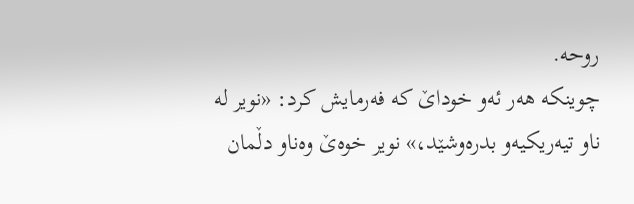روحه.
چوینکه هەر ئەو خوداێ که فەرمایش کرد: «نویر له ناو تیەریکیەو بدرەوشێد،» نویر خوەێ وەناو دڵمان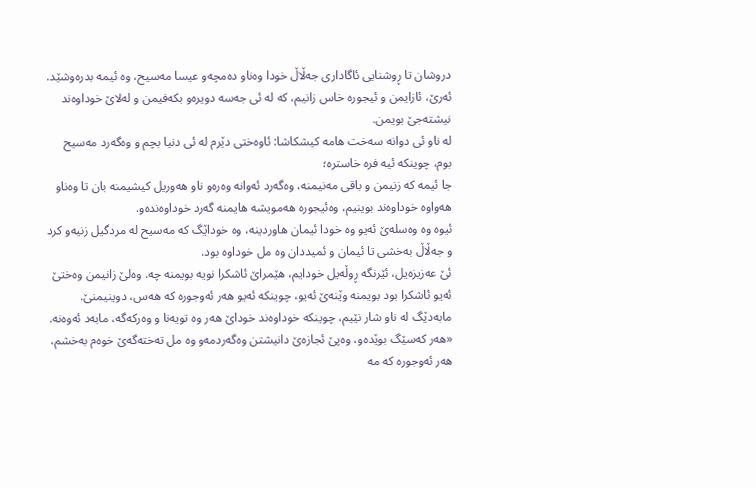دروشان تا ڕوشنایی ئاگاداری جەڵاڵ خودا وەناو دەمچەو عیسا مەسیح، وه ئیمه بدرەوشێد.
ئەرێ، ئازایمن و ئیجوره خاس زانیم، که له ئی جەسه دویرەو بکەفیمن و لەلاێ خوداوەند نیشتەجێ بویمن.
له ناو ئی دوانه سەخت هامه کیشکاشا: ئاوەختی دێرم له ئی دنیا بچم و وەگەرد مەسیح بوم، چوینکه ئیه فره خاستره؛
جا ئیمه که زنیمن و باقی مەنیمنه، وەگەرد ئەوانه وەرەو ناو هەوریل کیشیمنه بان تا وەناو هەواوه خوداوەند بوینیم، وەئیجوره هەمویشه هایمنه گەرد خوداوەندەو.
ئیوه وه وەسلەێ ئەیو وه خودا ئیمان هاوردینه، وه خوداێگ که مەسیح له مردگیل زنیەو کرد و جەڵاڵ بەخشی تا ئیمان و ئمیددان وه مل خوداوه بود.
ئێ عەزیزەیل، ئێرنگه ڕوڵەیل خودایم، هێمراێ ئاشکرا نویه بویمنه چه. وەلێ زانیمن وەختێ ئەیو ئاشکرا بود بویمنه وێنەێ ئەیو، چوینکه ئەیو هەر ئەوجورە که هەس، دوینیمنێ.
مابەدێگ له ناو شار نێیم، چوینکه خوداوەند خوداێ هەر وه تویەنا و وەرکەگه، مابەد ئەوەنه.
«هەر کەسێگ بوێدەو، وەپێ ئجازەێ دانيشتن وەگەردمەو وه مل تەختەگەێ خوەم بەخشم، هەر ئەوجورە که مه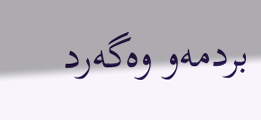بردمەو وەگەرد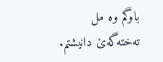باوگم وه مل تەختەگەێ دانیشتم.